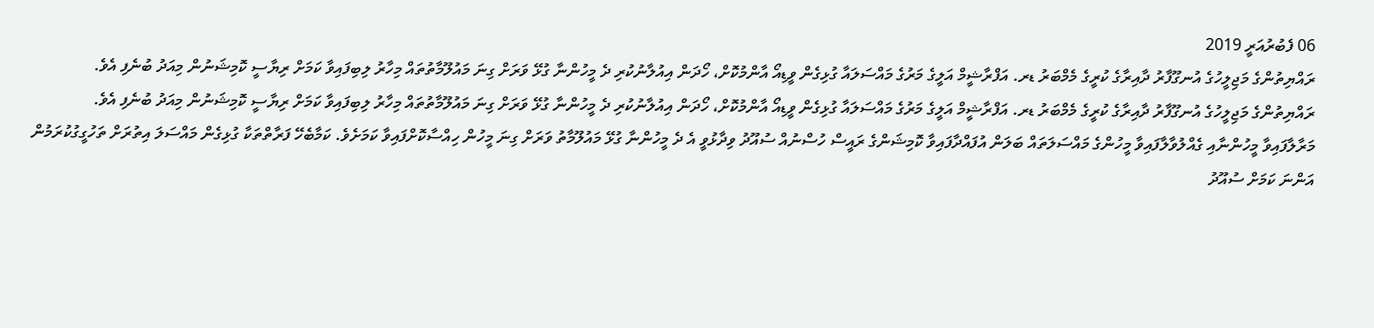06 ފެބުރުއަރީ 2019
ރައްޔިތުންގެ މަޖިލީހުގެ އުނގޫފާރު ދާއިރާގެ ކުރީގެ މެމްބަރު ޑރ. އަފްރާޝީމް އަލީގެ މަރުގެ މައްސަލައާ ގުޅިގެން ވީޑިއޯ އާންމުކޮށް، ހޯދަން އިއުލާނުކުރި ދެ މީހުންނާ ގުޅޭ ވަރަށް ގިނަ މައުލޫމާތުތައް މިހާރު ލިބިފައިވާ ކަމަށް ރިޔާސީ ކޮމިޝަނުން މިއަދު ބުނެފި އެވެ.
ރައްޔިތުންގެ މަޖިލީހުގެ އުނގޫފާރު ދާއިރާގެ ކުރީގެ މެމްބަރު ޑރ. އަފްރާޝީމް އަލީގެ މަރުގެ މައްސަލައާ ގުޅިގެން ވީޑިއޯ އާންމުކޮށް، ހޯދަން އިއުލާނުކުރި ދެ މީހުންނާ ގުޅޭ ވަރަށް ގިނަ މައުލޫމާތުތައް މިހާރު ލިބިފައިވާ ކަމަށް ރިޔާސީ ކޮމިޝަނުން މިއަދު ބުނެފި އެވެ.
މަރާލާފައިވާ މީހުންނާއި ގެއްލުވާލާފައިވާ މީހުންގެ މައްސަލަތައް ބަލަން އުފައްދާފައިވާ ކޮމިޝަންގެ ރައީސް ހުސްނުއް ސުއޫދު ވިދާޅުވީ އެ ދެ މީހުންނާ ގުޅޭ މައުލޫމާތު ވަރަށް ގިނަ މީހުން ހިއްސާކޮށްފައިވާ ކަމަށެވެ. ކަމާބެހޭ ފަރާތްތަކާ ގުޅިގެން މައްސަލަ އިތުރަށް ތަހުގީގުކުރަމުން އަންނަ ކަމަށް ސުއޫދު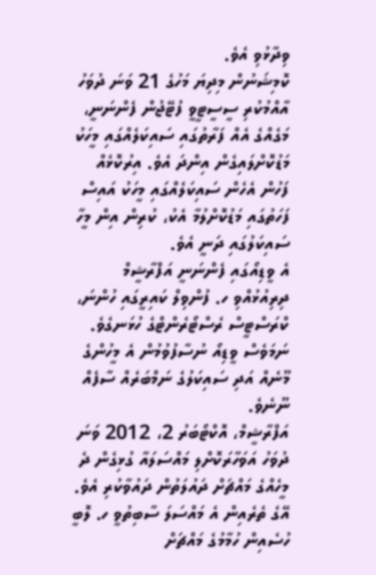ވިދާޅުވި އެވެ.
ކޮމިޝަނުން މިދިޔަ މަހުގެ 21 ވަނަ ދުވަހު އާއްމުކުރި ސީސީޓީވީ ފުޓޭޖުން ފެންނަނީ، މަގެއްގެ އެއް ފަރާތުގައި ސައިކަލެއްގައި މީހަކު މަޑުކޮށްލައިގެން އިންދަ އެވެ. އިރުކޮޅެއް ފަހުން އެހެން ސައިކަލެއްގައި މީހަކު އައިސް ފަހަތުގައި މަޑުކޮށްލުމާ އެކު، ކުރިން އިން މީހާ ސައިކަލުގައި ދަނީ އެވެ.
އެ ވީޑިއޯގައި ފެންނަނީ އަފްރާޝީމް ދިރިއުޅުއްވި ހ. ފުންވިލް ކައިރީގައި ހުންނަ، ކްރަސްޓީސް ރެސްޓޯރެންޓްގެ ހުޅަނގެވެ. ނަމަވެސް ވީޑިއޯ ނުސާފުވުމުން އެ މީހުންގެ މޫނެއް އަދި ސައިކަލުގެ ނަމްބަރެއް ސާފެއް ނޫނެވެ.
އަފްރާޝީމް، އޮކްޓޯބަރު 2، 2012 ވަނަ ދުވަހު އަވަހާރަކޮށްލި މައްސަލައާ ގުޅިގެން ދެ މީހެއްގެ މައްޗަށް ދައުލަތުން ދައުވާކުރި އެވެ. އޭގެ ތެރެއިން އެ މައްސަލަ ސާބިތުވީ ހ. ލޮބީ ހުސެއިން ހުމާމުގެ މައްޗަށް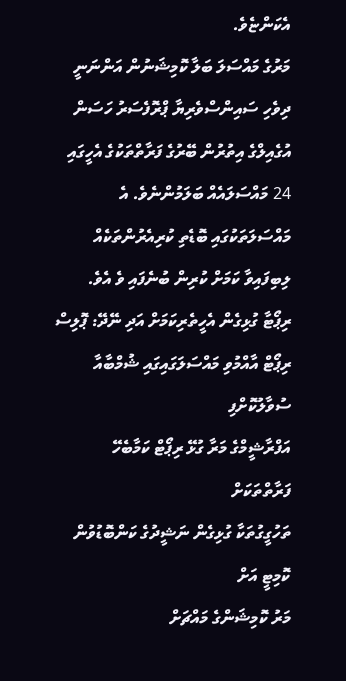އެކަންޏެވެ.
މަރުގެ މައްސަލަ ބަލާ ކޮމިޝަނުން އަންނަނީ ދިވެހި ސައިންސްވެރިޔާ ޕްރޮފެސަރު ހަސަން އުގެއިލްގެ އިތުރުން ބޭރުގެ ފަރާތްތަކުގެ އެހީގައި 24 މައްސަލައެއް ބަލަމުންނެވެ. އެ މައްސަލަތަކުގައި ބޮޑެތި ކުރިއެރުންތަކެއް ލިބިފައިވާ ކަމަށް ކުރިން ބުނެފައި ވެ އެވެ.
ރިޕޯޓާ ގުޅިގެން އެހީތެރިކަމަށް އަދި ނޭދޭ: ޕޮލިސް
ރިޕޯޓް އާއްމުވި މައްސަލަގައިގައި ޝުމްބާއާ ސުވާލުކޮށްފި
އަފްރާޝީމްގެ މަރާ ގުޅޭ ރިޕޯޓް ކަމާބެހޭ ފަރާތްތަކަށް
ތަހުގީގުތަކާ ގުޅިގެން ނަޝީދުގެ ކަންބޮޑުވުން ކޮމިޓީ އަށް
މަރު ކޮމިޝަންގެ މައްޗަށް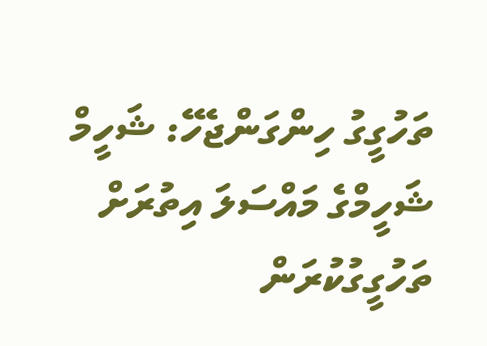ތަހުގީގު ހިންގަންޖެހޭ: ޝަހީމް
ޝަހީމްގެ މައްސަލަ އިތުރަށް ތަހުގީގުކުރަން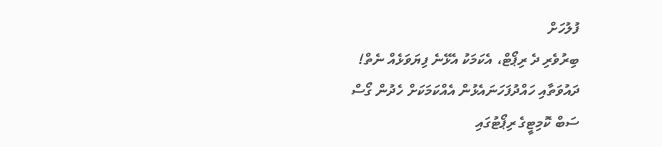ފުލުހަށް
ބިރުވެރި ދެ ރިޕޯޓް، އެކަމަކު އެޅޭނެ ފިޔަވަޅެއް ނެތް!
ދައުވަތާއި ހައްދުފަހަނައެޅުން އެއްކަމަކަށް ހެދުން ގޯސް
ސަބް ކޮމިޓީގެ ރިޕޯޓުގައި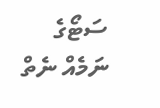ސަޓޯގެ ނަމެއް ނެތް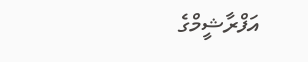އަފްރާޝީމްގެ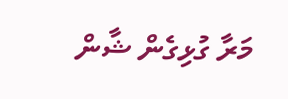މަރާ ގުޅިގެން ޝާން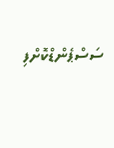ސަސްޕެންޑްކޮށްފި